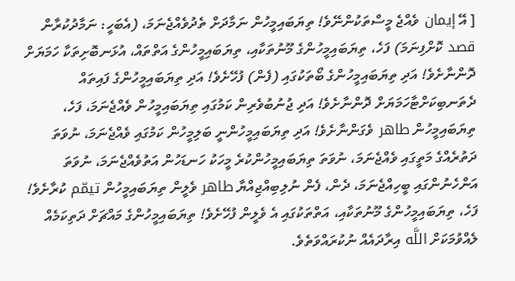[ އޭ إيمان ވެއްޖެ މީސްތަކުންނޭވެ! ތިޔަބައިމީހުން ނަމާދަށް ތެދުވެއްޖެނަމަ، (އެބަހީ: ނަމާދުކުރާން قصد ކޮށްފިނަމަ) ފަހެ، ތިޔަބައިމީހުންގެ މޫނުތަކާއި، ތިޔަބައިމީހުންގެ އަތްތައް، އުޅަނބޮށިތަކާ ހަމަޔަށް ދޮންނާށެވެ! އަދި ތިޔަބައިމީހުންގެ ބޯތަކުގައި (ފެން) ފުހޭށެވެ! އަދި ތިޔަބައިމީހުންގެ ފައިތައް ދެތަނބިކަށްޓާހަމަޔަށް ދޮންނާށެވެ! އަދި ޖުނުބުވެރިން ކަމުގައި ތިޔަބައިމީހުން ވެއްޖެނަމަ، ފަހެ، ތިޔަބައިމީހުން طاهر ވެގަންނާށެވެ! އަދި ތިޔަބައިމީހުންނީ ބަލިމީހުން ކަމުގައި ވެއްޖެނަމަ، ނުވަތަ ދަތުރެއްގެ މަތީގައި ވެއްޖެނަމަ، ނުވަތަ ތިޔަބައިމީހުންކުރެ މީހަކު ހަނޑަހުން އަތުވެއްޖެނަމަ، ނުވަތަ އަންހެނުންގައި ބީހިއްޖެނަމަ، ދެން، ފެން ނުލިބިއްޖިއްޔާ طاهر ވެލީން ތިޔަބައިމީހުން تيمّم ކުރާށެވެ! ފަހެ، ތިޔަބައިމީހުންގެ މޫނުތަކާއި، އަތްތަކުގައި އެ ވެލީން ފުހޭށެވެ! ތިޔަބައިމީހުންގެ މައްޗަށް ދަތިކަމެއް ލެއްވުމަކަށް اللَّه އިރާދައެއް ނުކުރައްވަތެވެ.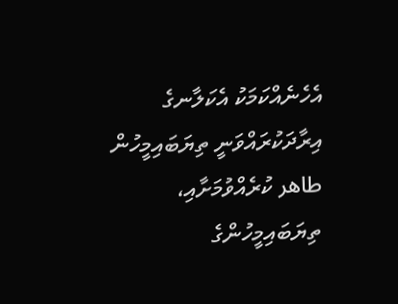އެހެނެއްކަމަކު އެކަލާނގެ އިރާދަކުރައްވަނީ ތިޔަބައިމީހުން طاهر ކުރެއްވުމަށާއި، ތިޔަބައިމީހުންގެ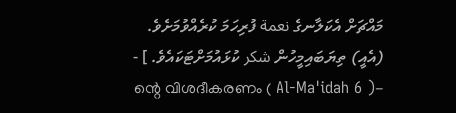މައްޗަށް އެކަލާނގެ نعمة ފުރިހަމަ ކުރެއްވުމަށެވެ. (އެއީ) ތިޔަބައިމީހުން شكر ކުޅައުމަށްޓަކައެވެ. ] - -ന്റെ വിശദീകരണം ( Al-Ma'idah 6 )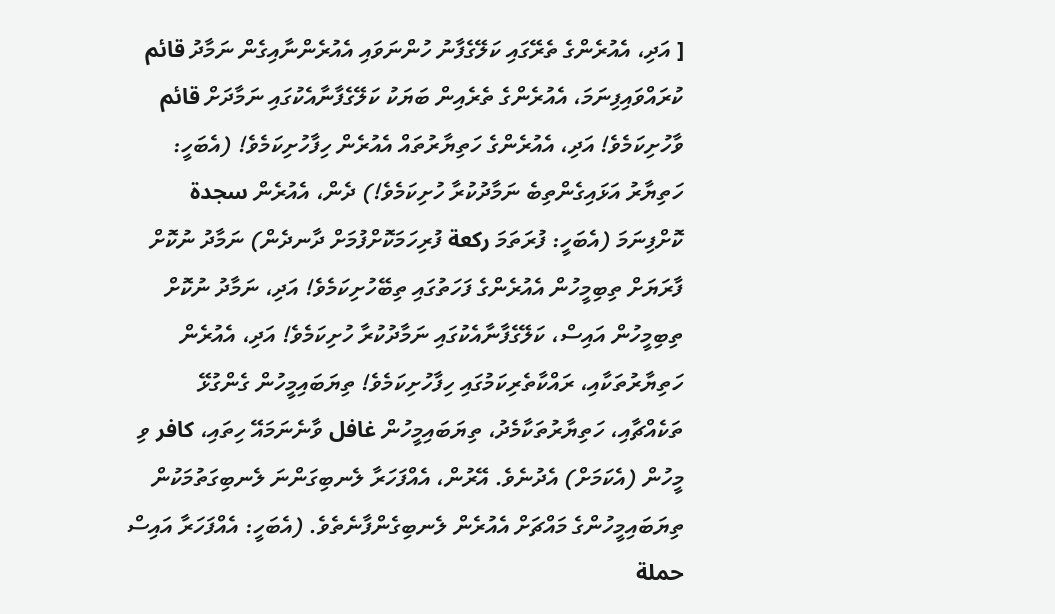[ އަދި، އެއުރެންގެ ތެރޭގައި ކަލޭގެފާނު ހުންނަވައި އެއުރެންނާއިގެން ނަމާދު قائم ކުރައްވައިފިނަމަ، އެއުރެންގެ ތެރެއިން ބަޔަކު ކަލޭގެފާނާއެކުގައި ނަމާދަށް قائم ވާހުށިކަމެވެ! އަދި، އެއުރެންގެ ހަތިޔާރުތައް އެއުރެން ހިފާހުށިކަމެވެ! (އެބަހީ: ހަތިޔާރު އަޅައިގެންތިބެ ނަމާދުކުރާ ހުށިކަމެވެ!) ދެން، އެއުރެން سجدة ކޮށްފިނަމަ (އެބަހީ: ފުރަތަމަ ركعة ފުރިހަމަކޮށްފުމަށް ދާނދެން) ނަމާދު ނުކޮށް ފާރަޔަށް ތިބިމީހުން އެއުރެންގެ ފަހަތުގައި ތިބޭހުށިކަމެވެ! އަދި، ނަމާދު ނުކޮށް ތިބިމީހުން އައިސް، ކަލޭގެފާނާއެކުގައި ނަމާދުކުރާ ހުށިކަމެވެ! އަދި، އެއުރެން ހަތިޔާރުތަކާއި، ރައްކާތެރިކަމުގައި ހިފާހުށިކަމެވެ! ތިޔަބައިމީހުން ގެންގުޅޭ ތަކެއްޗާއި، ހަތިޔާރުތަކާމެދު، ތިޔަބައިމީހުން غافل ވާނެނަމައޭ ހިތައި، كافر ވި މީހުން (އެކަމަށް) އެދުނެވެ. އޭރުން، އެއްފަހަރާ ލެނބިގަންނަ ލެނބިގަތުމަކުން ތިޔަބައިމީހުންގެ މައްޗަށް އެއުރެން ލެނބިގެންފާނެތެވެ. (އެބަހީ: އެއްފަހަރާ އައިސް حملة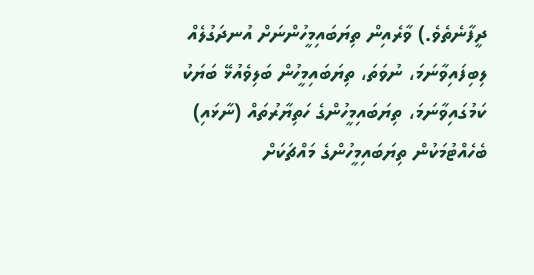ދީފާނެތެވެ.) ވާރެއިން ތިޔަބައިމީހުންނަށް އުނދަގުލެއް ލިބިފައިވާނަމަ، ނުވަތަ، ތިޔަބައިމީހުން ބަލިވެއުޅޭ ބަޔަކު ކަމުގައިވާނަމަ، ތިޔަބައިމީހުންގެ ހަތިޔާރުތައް (ނާޅައި) ބެހެއްޓުމަކުން ތިޔަބައިމީހުންގެ މައްޗަކަށް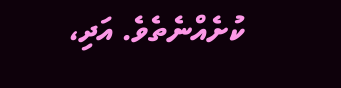ކުށެއްނެތެވެ. އަދި،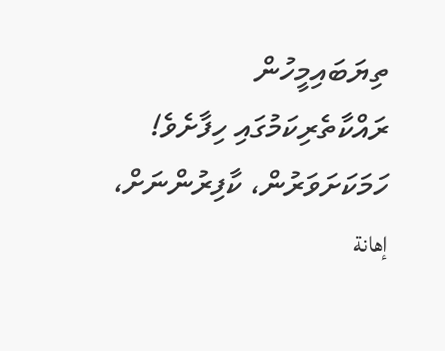ތިޔަބައިމީހުން ރައްކާތެރިކަމުގައި ހިފާށެވެ! ހަމަކަށަވަރުން، ކާފިރުންނަށް، إهانة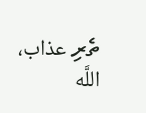ތެރި عذاب، اللَّه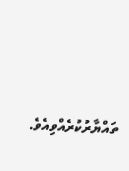ތައްޔާރުކުރެއްވިއެވެ.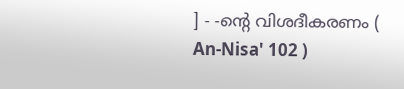] - -ന്റെ വിശദീകരണം ( An-Nisa' 102 )